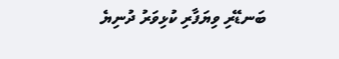ބަނޑޭރި ވިޔަފާރި ކުޅިވަރު ދުނިޔެ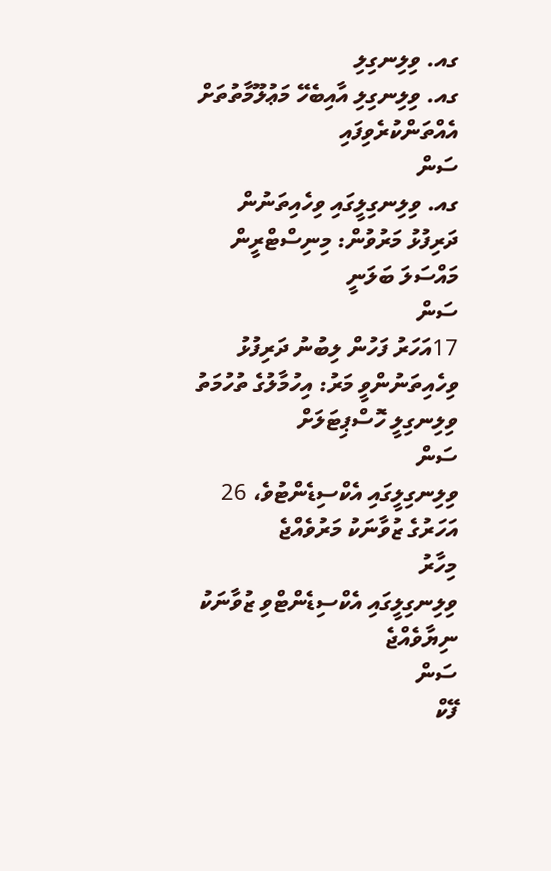ގއ. ވިލިނގިލި
ގއ. ވިލިނގިލި އާއިބެހޭ މަޢުލޫމާތުތަށް އެއްތަންކުރެވިފައި
ސަން
ގއ. ވިލިނގިލީގައި ވިހެއިތަނުން ދަރިފުޅު މަރުވުން: މިނިސްޓްރީން މައްސަލަ ބަލަނީ
ސަން
17އަހަރު ފަހުން ލިބުނު ދަރިފުޅު ވިހެއިތަނުންވީ މަރު: އިހުމާލުގެ ތުހުމަތު ވިލިނގިލީ ހޮސްޕިޓަލަށް
ސަން
ވިލިނގިލީގައި އެކްސިޑެންޓުވެ، 26 އަހަރުގެ ޒުވާނަކު މަރުވެއްޖެ
މިހާރު
ވިލިނގިލީގައި އެކްސިޑެންޓްވި ޒުވާނަކު ނިޔާވެއްޖެ
ސަން
ފޭކް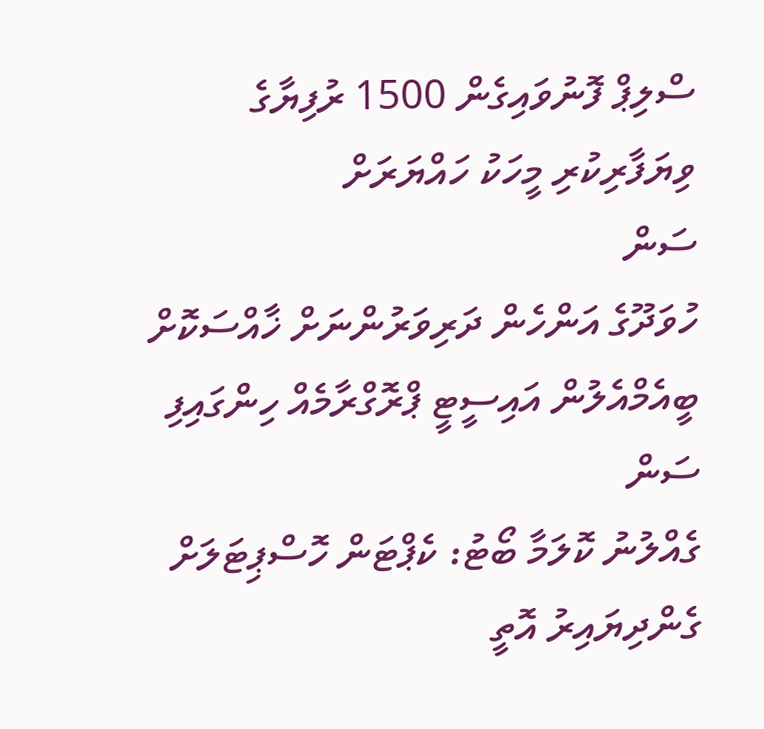ސްލިޕް ފޮނުވައިގެން 1500 ރުފިޔާގެ ވިޔަފާރިކުރި މީހަކު ހައްޔަރަށް
ސަން
ހުވަދޫގެ އަންހެން ދަރިވަރުންނަށް ޚާއްސަކޮށް ބީއެމްއެލުން އައިސީޓީ ޕްރޮގްރާމެއް ހިންގައިފި
ސަން
ގެއްލުނު ކޮލަމާ ބޯޓު: ކެޕްޓަން ހޮސްޕިޓަލަށް ގެންދިޔައިރު އޮތީ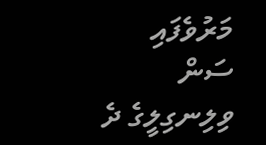މަރުވެފައި
ސަން
ވިލިނގިލީގެ ދެ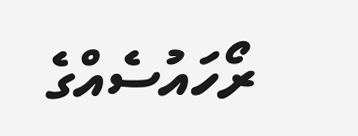ރޯހައުސެއްގެ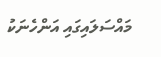މައްސަލައިގައި އަންހެނަކު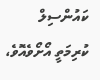ކައުންސިލް ކުރިމަތީ އޯށޯވެއޮވެ،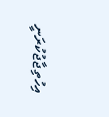އިހުތިޖާޖުކުރަނީ